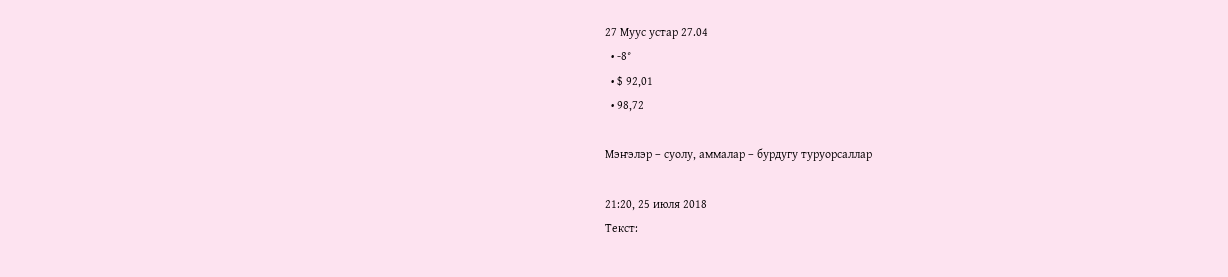27 Муус устар 27.04
  • -8°
  • $ 92,01
  • 98,72

Мэҥэлэр – суолу, аммалар – бурдугу туруорсаллар

21:20, 25 июля 2018
Текст: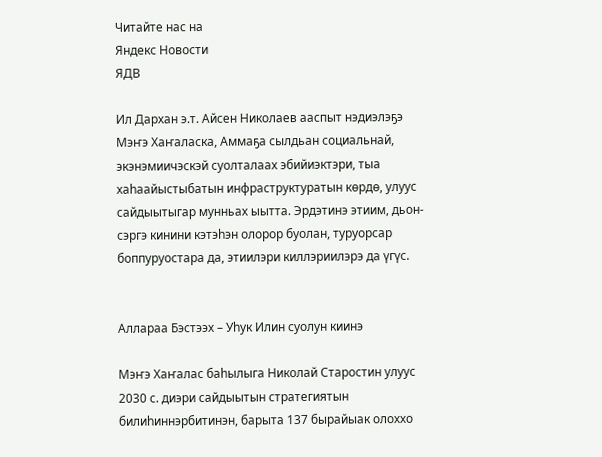Читайте нас на
Яндекс Новости
ЯДВ

Ил Дархан э.т. Айсен Николаев ааспыт нэдиэлэҕэ Мэҥэ Хаҥаласка, Аммаҕа сылдьан социальнай, экэнэмиичэскэй суолталаах эбийиэктэри, тыа хаһаайыстыбатын инфраструктуратын көрдө, улуус сайдыытыгар мунньах ыытта. Эрдэтинэ этиим, дьон-сэргэ кинини кэтэһэн олорор буолан, туруорсар боппуруостара да, этиилэри киллэриилэрэ да үгүс.


Аллараа Бэстээх – Уһук Илин суолун киинэ

Мэҥэ Хаҥалас баһылыга Николай Старостин улуус 2030 с. диэри сайдыытын стратегиятын билиһиннэрбитинэн, барыта 137 бырайыак олоххо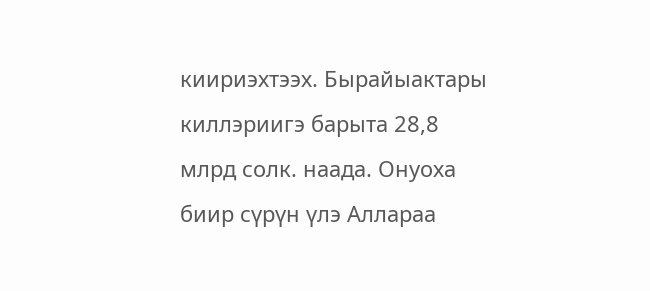киириэхтээх. Бырайыактары киллэриигэ барыта 28,8 млрд солк. наада. Онуоха биир сүрүн үлэ Аллараа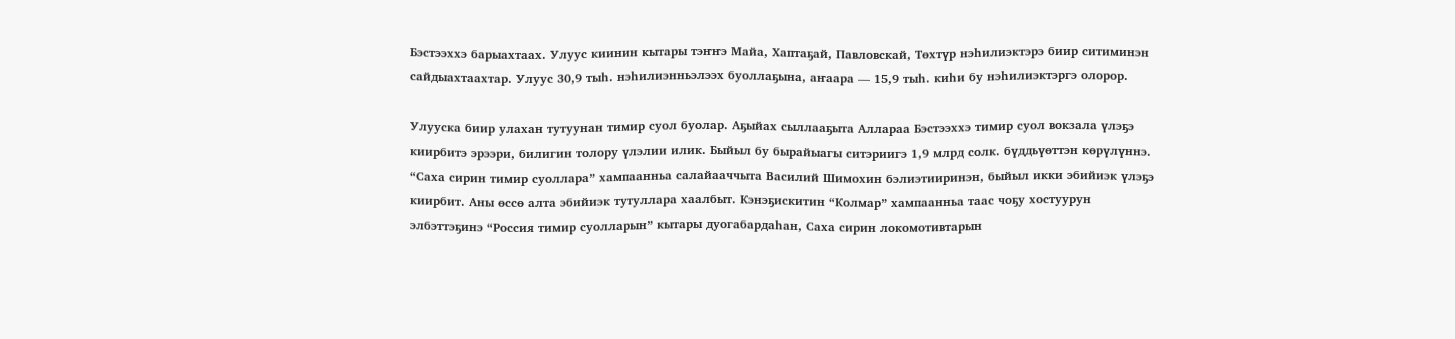Бэстээххэ барыахтаах. Улуус киинин кытары тэҥҥэ Майа, Хаптаҕай, Павловскай, Төхтүр нэһилиэктэрэ биир ситиминэн сайдыахтаахтар. Улуус 30,9 тыһ. нэһилиэнньэлээх буоллаҕына, аҥаара — 15,9 тыһ. киһи бу нэһилиэктэргэ олорор.

Улууска биир улахан тутуунан тимир суол буолар. Аҕыйах сыллааҕыта Аллараа Бэстээххэ тимир суол вокзала үлэҕэ киирбитэ эрээри, билигин толору үлэлии илик. Быйыл бу бырайыагы ситэриигэ 1,9 млрд солк. бүддьүөттэн көрүлүннэ. “Саха сирин тимир суоллара” хампаанньа салайааччыта Василий Шимохин бэлиэтииринэн, быйыл икки эбийиэк үлэҕэ киирбит. Аны өссө алта эбийиэк тутуллара хаалбыт. Кэнэҕискитин “Колмар” хампаанньа таас чоҕу хостуурун элбэттэҕинэ “Россия тимир суолларын” кытары дуогабардаһан, Саха сирин локомотивтарын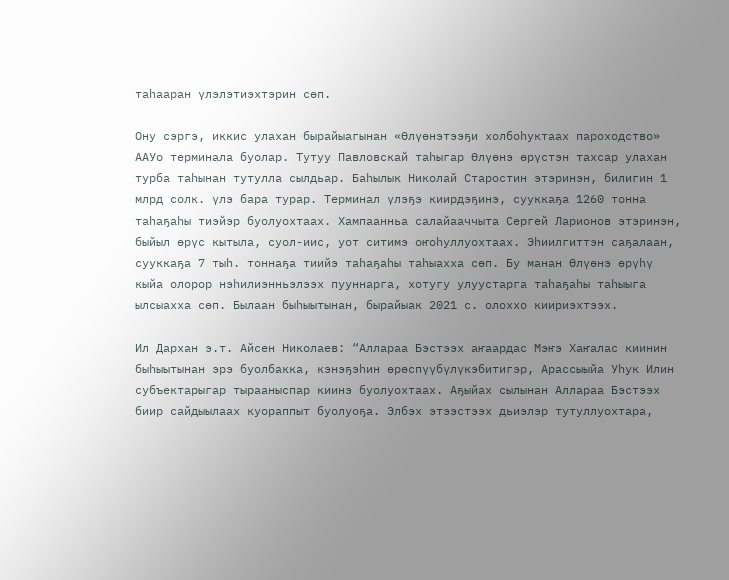таһааран үлэлэтиэхтэрин сөп.

Ону сэргэ, иккис улахан бырайыагынан «Өлүөнэтээҕи холбоһуктаах пароходство» ААУо терминала буолар. Тутуу Павловскай таһыгар Өлүөнэ өрүстэн тахсар улахан турба таһынан тутулла сылдьар. Баһылык Николай Старостин этэринэн, билигин 1 млрд солк. үлэ бара турар. Терминал үлэҕэ киирдэҕинэ, сууккаҕа 1260 тонна таһаҕаһы тиэйэр буолуохтаах. Хампаанньа салайааччыта Сергей Ларионов этэринэн, быйыл өрүс кытыла, суол-иис, уот ситимэ оҥоһуллуохтаах. Эһиилгиттэн саҕалаан, сууккаҕа 7 тыһ. тоннаҕа тиийэ таһаҕаһы таһыахха сөп. Бу манан Өлүөнэ өрүһү кыйа олорор нэһилиэнньэлээх пууннарга, хотугу улуустарга таһаҕаһы таһыыга ылсыахха сөп. Былаан быһыытынан, бырайыак 2021 с. олоххо киириэхтээх.

Ил Дархан э.т. Айсен Николаев: “Аллараа Бэстээх аҥаардас Мэҥэ Хаҥалас киинин быһыытынан эрэ буолбакка, кэнэҕэһин өрөспүүбүлүкэбитигэр, Арассыыйа Уһук Илин субъектарыгар тырааныспар киинэ буолуохтаах. Аҕыйах сылынан Аллараа Бэстээх биир сайдыылаах куораппыт буолуоҕа. Элбэх этээстээх дьиэлэр тутуллуохтара,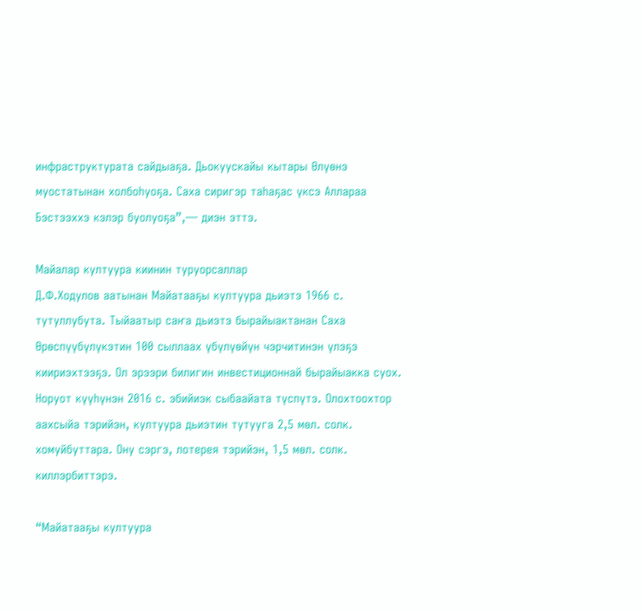инфраструктурата сайдыаҕа. Дьокуускайы кытары Өлүөнэ муостатынан холбоһуоҕа. Саха сиригэр таһаҕас үксэ Аллараа Бэстээххэ кэлэр буолуоҕа”,— диэн эттэ.

Майалар култуура киинин туруорсаллар
Д.Ф.Ходулов аатынан Майатааҕы култуура дьиэтэ 1966 с. тутуллубута. Тыйаатыр саҥа дьиэтэ бырайыактанан Саха Өрөспүүбүлүкэтин 100 сыллаах үбүлүөйүн чэрчитинэн үлэҕэ киириэхтээҕэ. Ол эрээри билигин инвестиционнай бырайыакка суох. Норуот күүһүнэн 2016 с. эбийиэк сыбаайата түспүтэ. Олохтоохтор аахсыйа тэрийэн, култуура дьиэтин тутууга 2,5 мөл. солк. хомуйбуттара. Ону сэргэ, лотерея тэрийэн, 1,5 мөл. солк. киллэрбиттэрэ.

“Майатааҕы култуура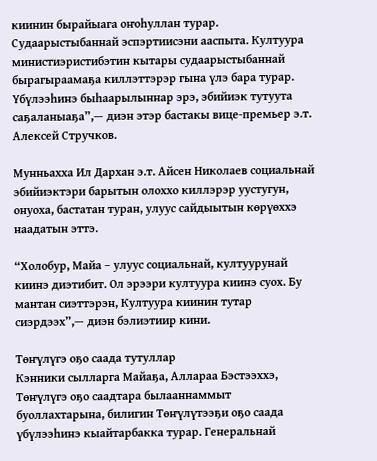киинин бырайыага оҥоһуллан турар. Судаарыстыбаннай эспэртиисэни ааспыта. Култуура министиэристибэтин кытары судаарыстыбаннай бырагыраамаҕа киллэттэрэр гына үлэ бара турар. Үбүлээһинэ быһаарылыннар эрэ, эбийиэк тутуута саҕаланыаҕа”,— диэн этэр бастакы вице-премьер э.т. Алексей Стручков.

Мунньахха Ил Дархан э.т. Айсен Николаев социальнай эбийиэктэри барытын олоххо киллэрэр уустугун, онуоха, бастатан туран, улуус сайдыытын көрүөххэ наадатын эттэ.

“Холобур, Майа – улуус социальнай, култуурунай киинэ диэтибит. Ол эрээри култуура киинэ суох. Бу мантан сиэттэрэн, Култуура киинин тутар сиэрдээх”,— диэн бэлиэтиир кини.

Төҥүлүгэ оҕо саада тутуллар
Кэнники сылларга Майаҕа, Аллараа Бэстээххэ, Төҥүлүгэ оҕо саадтара былааннаммыт буоллахтарына, билигин Төҥүлүтээҕи оҕо саада үбүлээһинэ кыайтарбакка турар. Генеральнай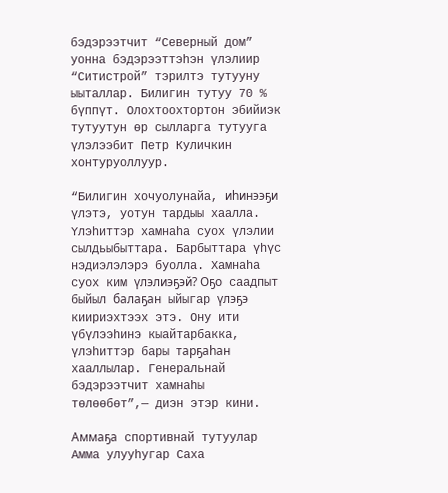бэдэрээтчит “Северный дом” уонна бэдэрээттэһэн үлэлиир “Ситистрой” тэрилтэ тутууну ыыталлар. Билигин тутуу 70 % бүппүт. Олохтоохтортон эбийиэк тутуутун өр сылларга тутууга үлэлээбит Петр Куличкин хонтуруоллуур.

“Билигин хочуолунайа, иһинээҕи үлэтэ, уотун тардыы хаалла. Үлэһиттэр хамнаһа суох үлэлии сылдьыбыттара. Барбыттара үһүс нэдиэлэлэрэ буолла. Хамнаһа суох ким үлэлиэҕэй? Оҕо саадпыт быйыл балаҕан ыйыгар үлэҕэ киириэхтээх этэ. Ону ити үбүлээһинэ кыайтарбакка, үлэһиттэр бары тарҕаһан хааллылар. Генеральнай бэдэрээтчит хамнаһы төлөөбөт”,— диэн этэр кини.

Аммаҕа спортивнай тутуулар
Амма улууһугар Саха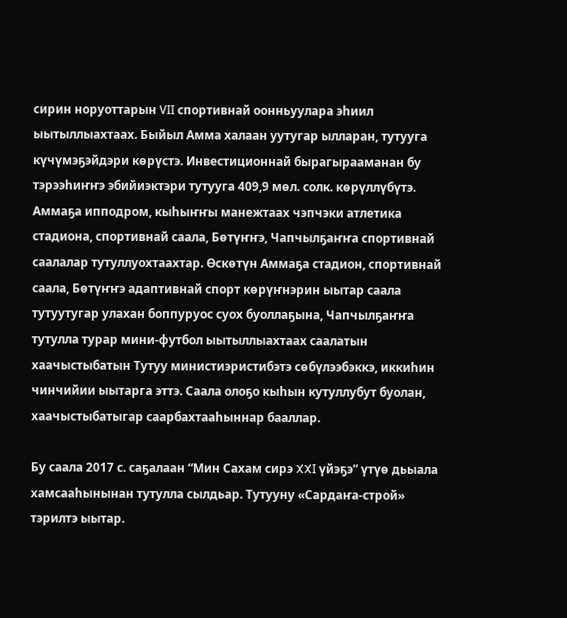сирин норуоттарын VII спортивнай оонньуулара эһиил ыытыллыахтаах. Быйыл Амма халаан уутугар ылларан, тутууга күчүмэҕэйдэри көрүстэ. Инвестиционнай бырагырааманан бу тэрээһиҥҥэ эбийиэктэри тутууга 409,9 мөл. солк. көрүллүбүтэ. Аммаҕа ипподром, кыһыҥҥы манежтаах чэпчэки атлетика стадиона, спортивнай саала, Бөтүҥҥэ, Чапчылҕаҥҥа спортивнай саалалар тутуллуохтаахтар. Өскөтүн Аммаҕа стадион, спортивнай саала, Бөтүҥҥэ адаптивнай спорт көрүҥнэрин ыытар саала тутуутугар улахан боппуруос суох буоллаҕына, Чапчылҕаҥҥа тутулла турар мини-футбол ыытыллыахтаах саалатын хаачыстыбатын Тутуу министиэристибэтэ сөбүлээбэккэ, иккиһин чинчийии ыытарга эттэ. Саала олоҕо кыһын кутуллубут буолан, хаачыстыбатыгар саарбахтааһыннар бааллар.

Бу саала 2017 с. саҕалаан “Мин Сахам сирэ XXI үйэҕэ” үтүө дьыала хамсааһынынан тутулла сылдьар. Тутууну «Сардаҥа-строй» тэрилтэ ыытар.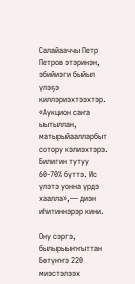Салайааччы Петр Петров этэринэн, эбийиэги быйыл үлэҕэ киллэриэхтээхтэр. «Аукцион саҥа ыытыллан, матырыйаалларбыт сотору кэлиэхтэрэ. Билигин тутуу 60-70% бүттэ. Ис үлэтэ уонна үрдэ хаалла»,— диэн иһитиннэрэр кини.

Ону сэргэ, былырыыҥҥыттан Бөтүҥҥэ 220 миэстэлээх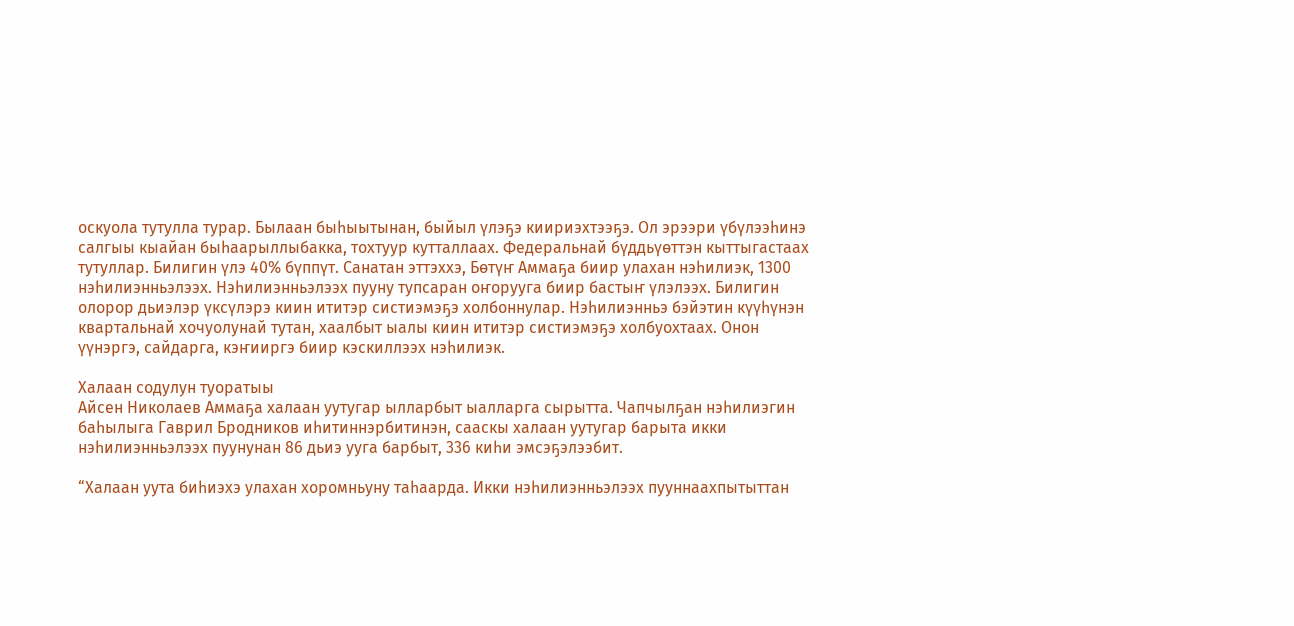оскуола тутулла турар. Былаан быһыытынан, быйыл үлэҕэ киириэхтээҕэ. Ол эрээри үбүлээһинэ салгыы кыайан быһаарыллыбакка, тохтуур кутталлаах. Федеральнай бүддьүөттэн кыттыгастаах тутуллар. Билигин үлэ 40% бүппүт. Санатан эттэххэ, Бөтүҥ Аммаҕа биир улахан нэһилиэк, 1300 нэһилиэнньэлээх. Нэһилиэнньэлээх пууну тупсаран оҥорууга биир бастыҥ үлэлээх. Билигин олорор дьиэлэр үксүлэрэ киин ититэр систиэмэҕэ холбоннулар. Нэһилиэнньэ бэйэтин күүһүнэн квартальнай хочуолунай тутан, хаалбыт ыалы киин ититэр систиэмэҕэ холбуохтаах. Онон үүнэргэ, сайдарга, кэҥииргэ биир кэскиллээх нэһилиэк.

Халаан содулун туоратыы
Айсен Николаев Аммаҕа халаан уутугар ылларбыт ыалларга сырытта. Чапчылҕан нэһилиэгин баһылыга Гаврил Бродников иһитиннэрбитинэн, сааскы халаан уутугар барыта икки нэһилиэнньэлээх пуунунан 86 дьиэ ууга барбыт, 336 киһи эмсэҕэлээбит.

“Халаан уута биһиэхэ улахан хоромньуну таһаарда. Икки нэһилиэнньэлээх пууннаахпытыттан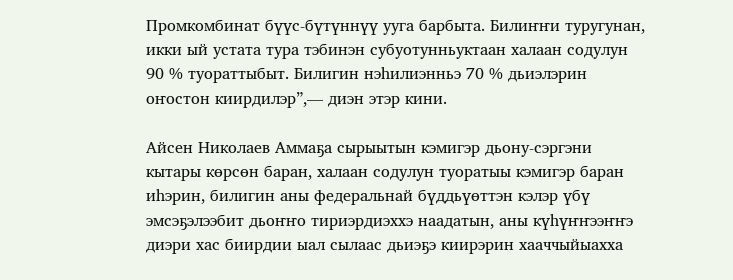Промкомбинат бүүс-бүтүннүү ууга барбыта. Билиҥҥи туругунан, икки ый устата тура тэбинэн субуотунньуктаан халаан содулун 90 % туораттыбыт. Билигин нэһилиэнньэ 70 % дьиэлэрин оҥостон киирдилэр”,— диэн этэр кини.

Айсен Николаев Аммаҕа сырыытын кэмигэр дьону-сэргэни кытары көрсөн баран, халаан содулун туоратыы кэмигэр баран иһэрин, билигин аны федеральнай бүддьүөттэн кэлэр үбү эмсэҕэлээбит дьоҥҥо тириэрдиэххэ наадатын, аны күһүҥҥээҥҥэ диэри хас биирдии ыал сылаас дьиэҕэ киирэрин хааччыйыахха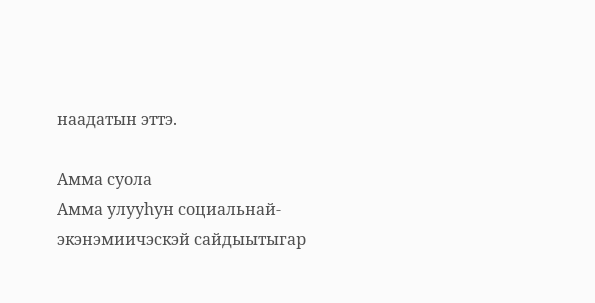наадатын эттэ.

Амма суола
Амма улууһун социальнай-экэнэмиичэскэй сайдыытыгар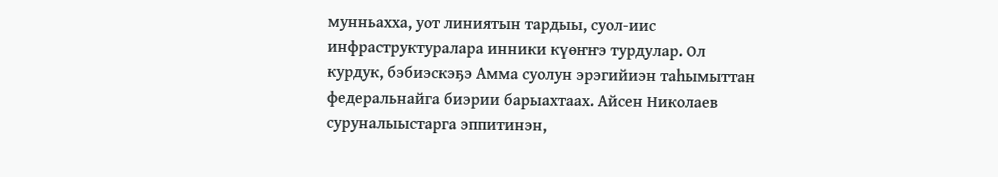мунньахха, уот линиятын тардыы, суол-иис инфраструктуралара инники күөҥҥэ турдулар. Ол курдук, бэбиэскэҕэ Амма суолун эрэгийиэн таһымыттан федеральнайга биэрии барыахтаах. Айсен Николаев суруналыыстарга эппитинэн,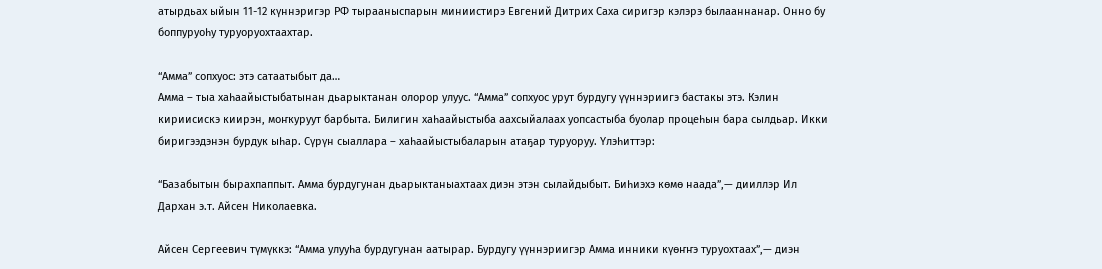атырдьах ыйын 11-12 күннэригэр РФ тырааныспарын миниистирэ Евгений Дитрих Саха сиригэр кэлэрэ былааннанар. Онно бу боппуруоһу туруоруохтаахтар.

“Амма” сопхуос: этэ сатаатыбыт да…
Амма – тыа хаһаайыстыбатынан дьарыктанан олорор улуус. “Амма” сопхуос урут бурдугу үүннэриигэ бастакы этэ. Кэлин кириисискэ киирэн, моҥкуруут барбыта. Билигин хаһаайыстыба аахсыйалаах уопсастыба буолар процеһын бара сылдьар. Икки биригээдэнэн бурдук ыһар. Сүрүн сыаллара – хаһаайыстыбаларын атаҕар туруоруу. Үлэһиттэр:

“Базабытын бырахпаппыт. Амма бурдугунан дьарыктаныахтаах диэн этэн сылайдыбыт. Биһиэхэ көмө наада”,— дииллэр Ил Дархан э.т. Айсен Николаевка.

Айсен Сергеевич түмүккэ: “Амма улууһа бурдугунан аатырар. Бурдугу үүннэриигэр Амма инники күөҥҥэ туруохтаах”,— диэн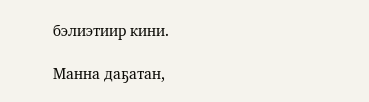бэлиэтиир кини.

Манна даҕатан,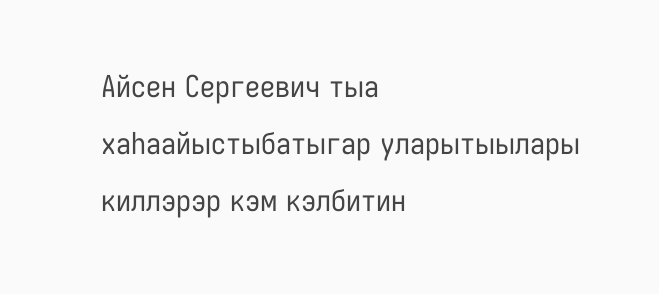Айсен Сергеевич тыа хаһаайыстыбатыгар уларытыылары киллэрэр кэм кэлбитин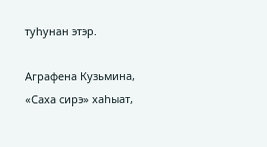туһунан этэр.

Аграфена Кузьмина, «Саха сирэ» хаһыат,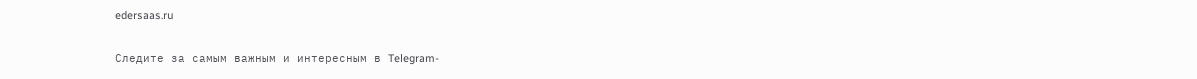edersaas.ru

Следите за самым важным и интересным в Telegram-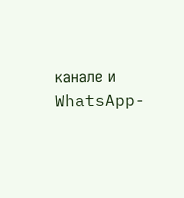канале и WhatsApp-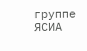группе ЯСИА